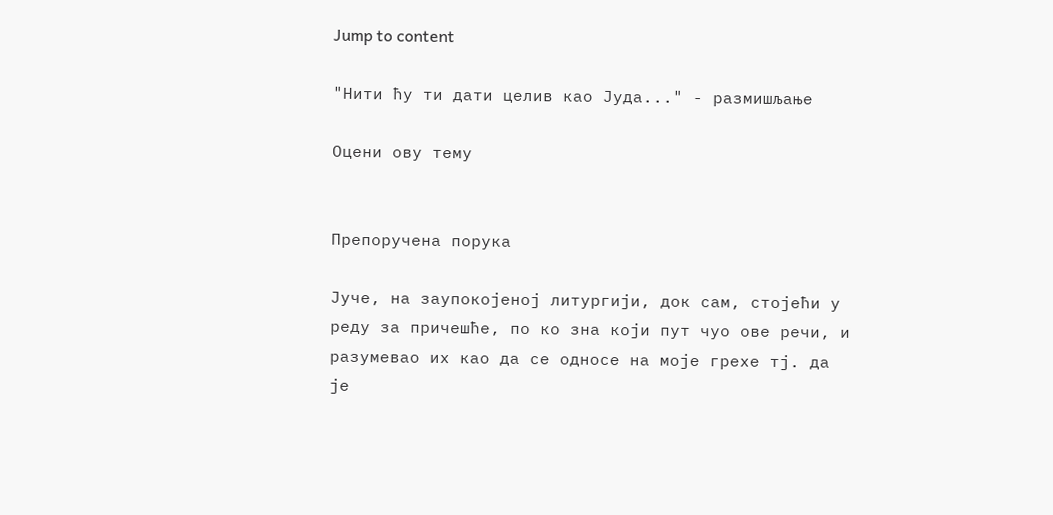Jump to content

"Нити ћу ти дати целив као Јуда..." - размишљање

Оцени ову тему


Препоручена порука

Јуче, на заупокојеној литургији, док сам, стојећи у реду за причешће, по ко зна који пут чуо ове речи, и разумевао их као да се односе на моје грехе тј. да је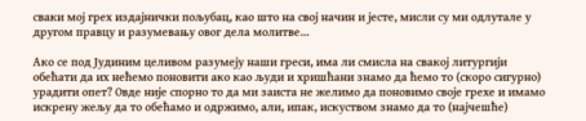сваки мој грех издајнички пољубац, као што на свој начин и јесте, мисли су ми одлутале у другом правцу и разумевању овог дела молитве...

Ако се под Јудиним целивом разумеју наши греси, има ли смисла на свакој литургији обећати да их нећемо поновити ако као људи и хришћани знамо да ћемо то (скоро сигурно) урадити опет? Овде није спорно то да ми заиста не желимо да поновимо своје грехе и имамо искрену жељу да то обећамо и одржимо, али, ипак, искуством знамо да то (најчешће)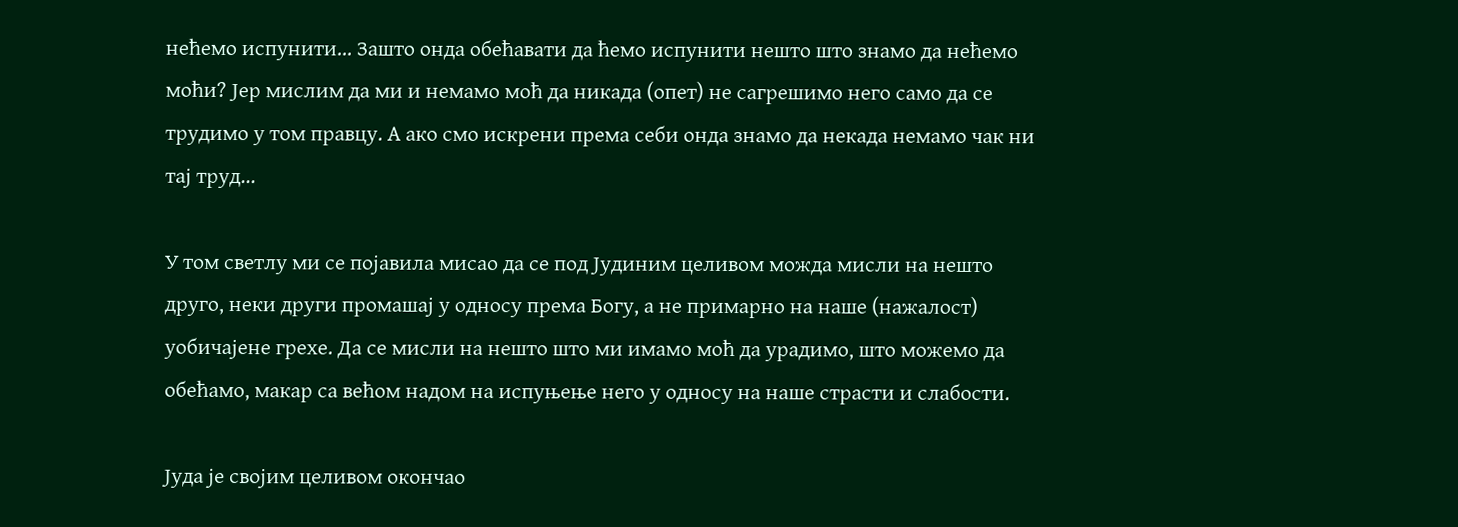нећемо испунити... Зашто онда обећавати да ћемо испунити нешто што знамо да нећемо моћи? Јер мислим да ми и немамо моћ да никада (опет) не сагрешимо него само да се трудимо у том правцу. А ако смо искрени према себи онда знамо да некада немамо чак ни тај труд...

У том светлу ми се појавила мисао да се под Јудиним целивом можда мисли на нешто друго, неки други промашај у односу према Богу, а не примарно на наше (нажалост) уобичајене грехе. Да се мисли на нешто што ми имамо моћ да урадимо, што можемо да обећамо, макар са већом надом на испуњење него у односу на наше страсти и слабости.

Јуда је својим целивом окончао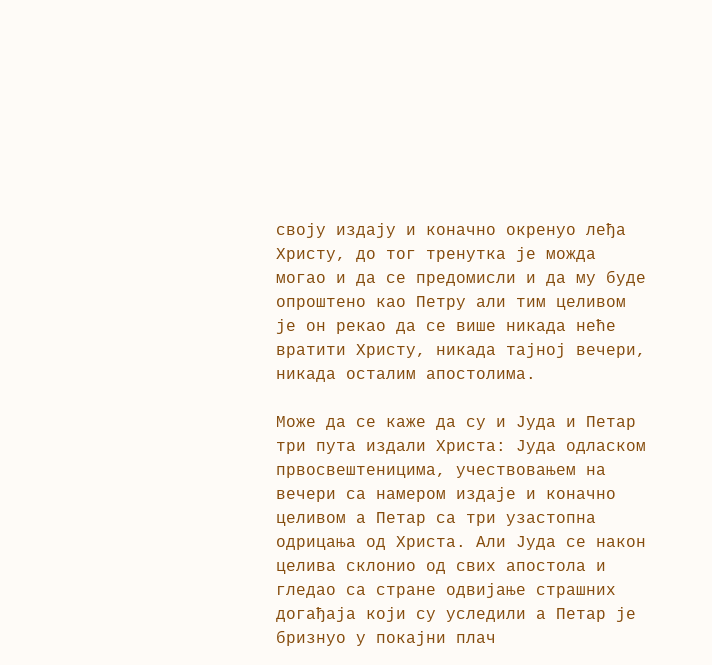своју издају и коначно окренуо леђа Христу, до тог тренутка је можда могао и да се предомисли и да му буде опроштено као Петру али тим целивом је он рекао да се више никада неће вратити Христу, никада тајној вечери, никада осталим апостолима.

Може да се каже да су и Јуда и Петар три пута издали Христа: Јуда одласком првосвештеницима, учествовањем на вечери са намером издаје и коначно целивом а Петар са три узастопна одрицања од Христа. Али Јуда се након целива склонио од свих апостола и гледао са стране одвијање страшних догађаја који су уследили а Петар је бризнуо у покајни плач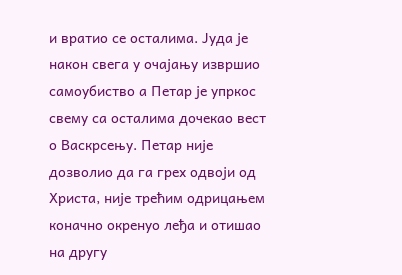и вратио се осталима. Јуда је након свега у очајању извршио самоубиство а Петар је упркос свему са осталима дочекао вест о Васкрсењу. Петар није дозволио да га грех одвоји од Христа, није трећим одрицањем коначно окренуо леђа и отишао на другу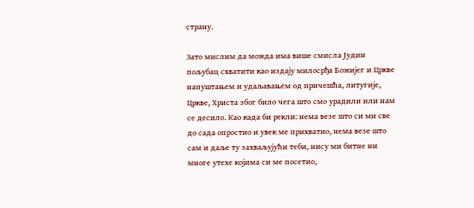страну.

Зато мислим да можда има више смисла Јудин пољубац схватити као издају милосрђа Божијег и Цркве напуштањем и удаљавањем од причешћа, литугије, Цркве, Христа због било чега што смо урадили или нам се десило. Као када би рекли: нема везе што си ми све до сада опростио и увек ме прихватио, нема везе што сам и даље ту захваљујући теби, нису ми битне ни многе утехе којима си ме посетио,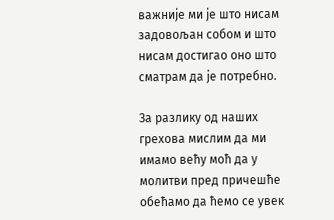важније ми је што нисам задовољан собом и што нисам достигао оно што сматрам да је потребно.

За разлику од наших грехова мислим да ми имамо већу моћ да у молитви пред причешће обећамо да ћемо се увек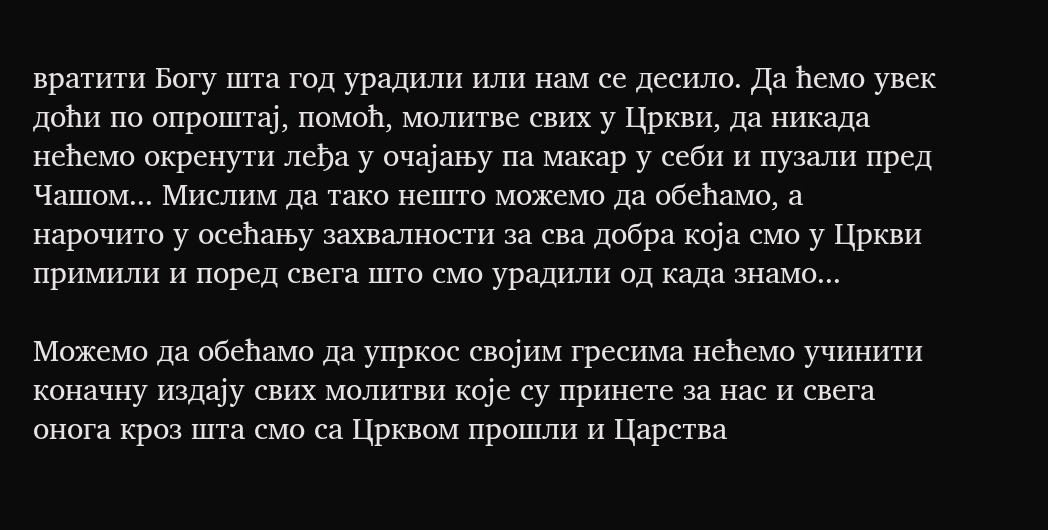вратити Богу шта год урадили или нам се десило. Да ћемо увек доћи по опроштај, помоћ, молитве свих у Цркви, да никада нећемо окренути леђа у очајању па макар у себи и пузали пред Чашом... Мислим да тако нешто можемо да обећамо, а нарочито у осећању захвалности за сва добра која смо у Цркви примили и поред свега што смо урадили од када знамо...

Можемо да обећамо да упркос својим гресима нећемо учинити коначну издају свих молитви које су принете за нас и свега онога кроз шта смо са Црквом прошли и Царства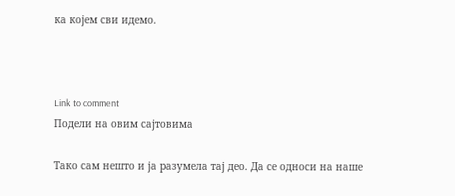ка којем сви идемо.



Link to comment
Подели на овим сајтовима

Тако сам нешто и ја разумела тај део. Да се односи на наше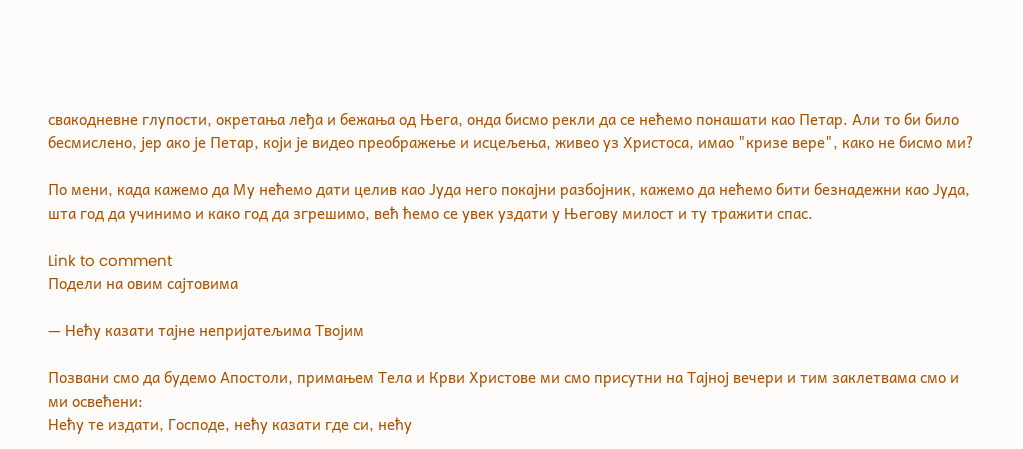свакодневне глупости, окретања леђа и бежања од Њега, онда бисмо рекли да се нећемо понашати као Петар. Али то би било бесмислено, јер ако је Петар, који је видео преображење и исцељења, живео уз Христоса, имао "кризе вере", како не бисмо ми?

По мени, када кажемо да Му нећемо дати целив као Јуда него покајни разбојник, кажемо да нећемо бити безнадежни као Јуда, шта год да учинимо и како год да згрешимо, већ ћемо се увек уздати у Његову милост и ту тражити спас.

Link to comment
Подели на овим сајтовима

— Нећу казати тајне непријатељима Твојим

Позвани смо да будемо Апостоли, примањем Тела и Крви Христове ми смо присутни на Тајној вечери и тим заклетвама смо и ми освећени:
Нећу те издати, Господе, нећу казати где си, нећу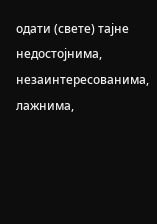одати (свете) тајне недостојнима, незаинтересованима, лажнима,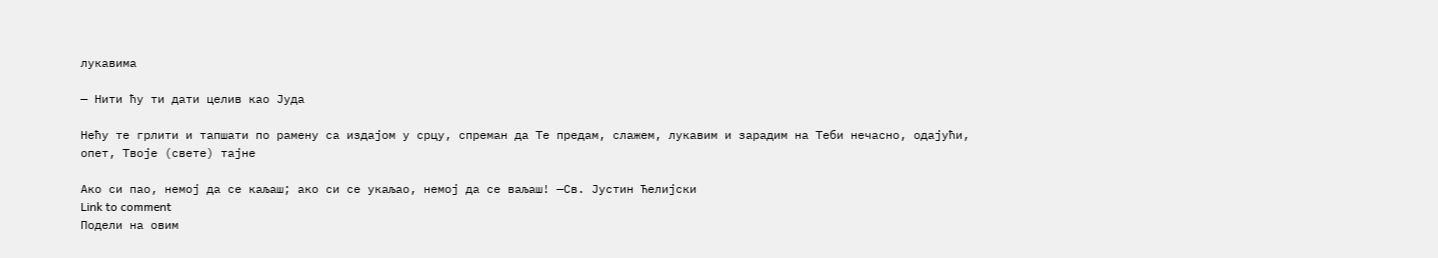лукавима

— Нити ћу ти дати целив као Јуда

Нећу те грлити и тапшати по рамену са издајом у срцу, спреман да Те предам, слажем, лукавим и зарадим на Теби нечасно, одајући, опет, Твоје (свете) тајне

Ако си пао, немој да се каљаш; ако си се укаљао, немој да се ваљаш! —Св. Јустин Ћелијски
Link to comment
Подели на овим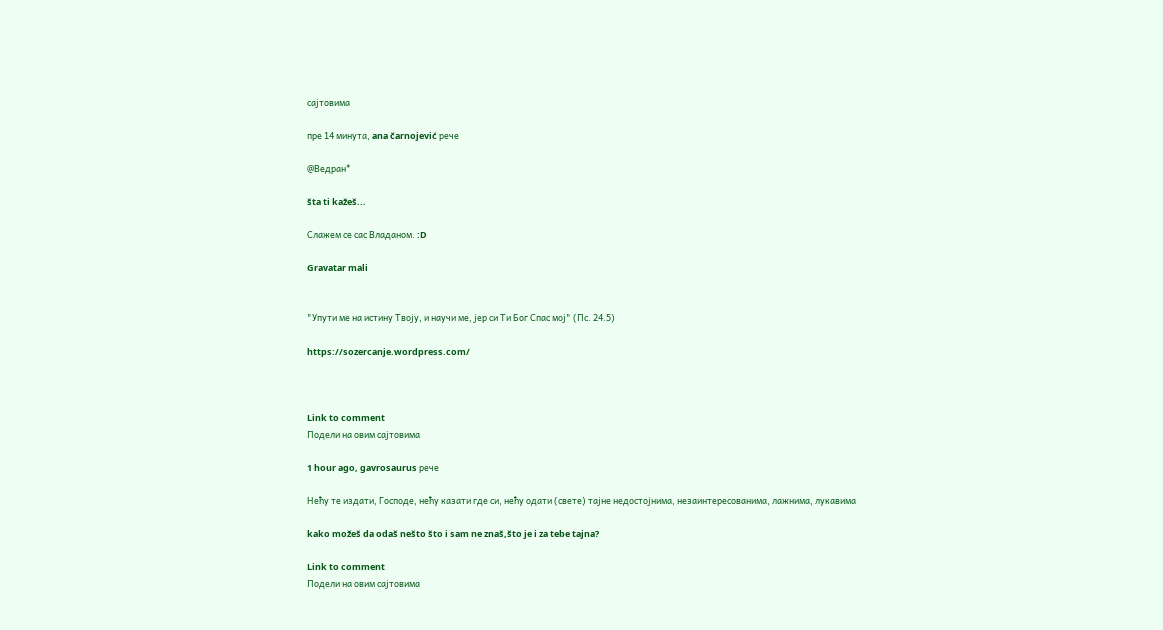сајтовима

пре 14 минута, ana čarnojević рече

@Ведран*

šta ti kažeš...

Слажем се сас Владаном. :D

Gravatar mali


"Упути ме на истину Твоју, и научи ме, јер си Ти Бог Спас мој" (Пс. 24.5)

https://sozercanje.wordpress.com/



Link to comment
Подели на овим сајтовима

1 hour ago, gavrosaurus рече

Нећу те издати, Господе, нећу казати где си, нећу одати (свете) тајне недостојнима, незаинтересованима, лажнима, лукавима

kako možeš da odaš nešto što i sam ne znaš,što je i za tebe tajna?

Link to comment
Подели на овим сајтовима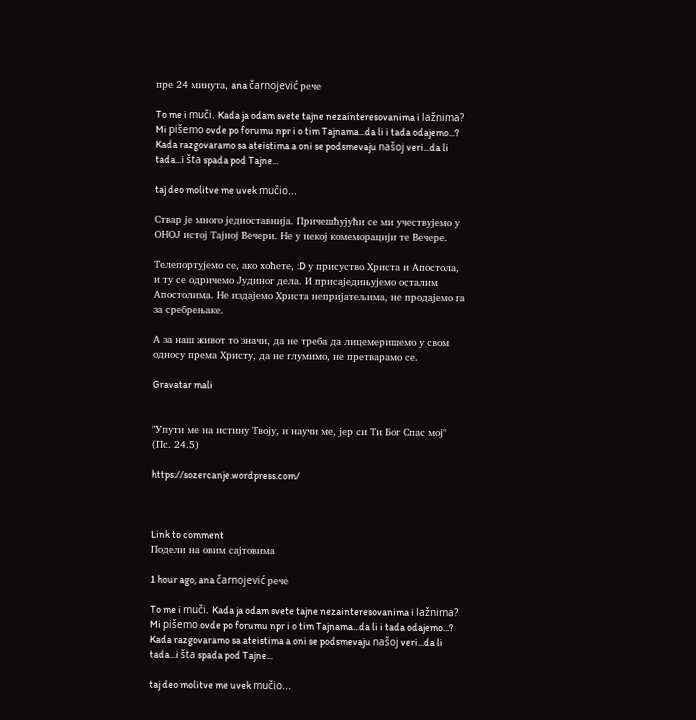пре 24 минута, ana čarnojević рече

To me i muči. Kada ja odam svete tajne nezainteresovanima i lažnima? Mi pišemo ovde po forumu npr i o tim Tajnama...da li i tada odajemo...? Kada razgovaramo sa ateistima a oni se podsmevaju našoj veri...da li tada...i šta spada pod Tajne...

taj deo molitve me uvek mučio...

Ствар је много једноставнија. Причешћујући се ми учествујемо у ОНОЈ истој Тајној Вечери. Не у некој комеморацији те Вечере.

Телепортујемо се, ако хоћете, :D у присуство Христа и Апостола, и ту се одричемо Јудиног дела. И присаједињујемо осталим Апостолима. Не издајемо Христа непријатељима, не продајемо га за сребрењаке.

А за наш живот то значи, да не треба да лицемеришемо у свом односу према Христу, да не глумимо, не претварамо се.

Gravatar mali


"Упути ме на истину Твоју, и научи ме, јер си Ти Бог Спас мој" (Пс. 24.5)

https://sozercanje.wordpress.com/



Link to comment
Подели на овим сајтовима

1 hour ago, ana čarnojević рече

To me i muči. Kada ja odam svete tajne nezainteresovanima i lažnima? Mi pišemo ovde po forumu npr i o tim Tajnama...da li i tada odajemo...? Kada razgovaramo sa ateistima a oni se podsmevaju našoj veri...da li tada...i šta spada pod Tajne...

taj deo molitve me uvek mučio...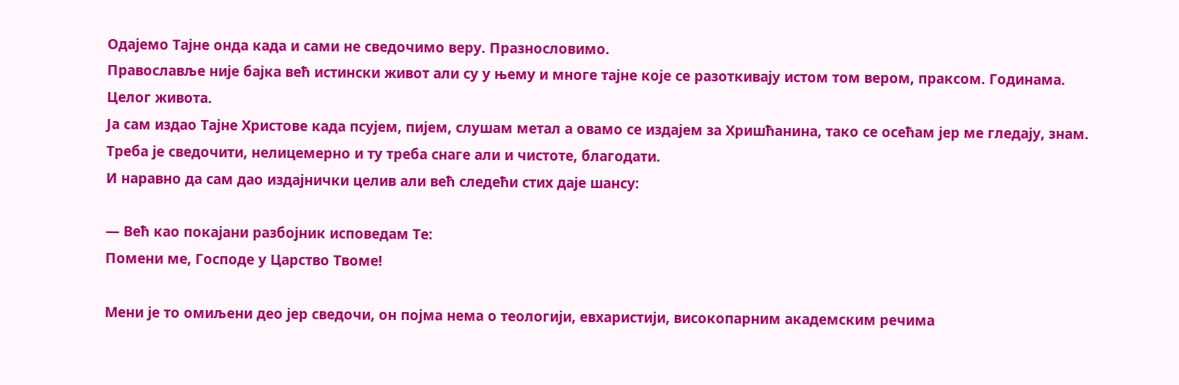Одајемо Тајне онда када и сами не сведочимо веру. Празнословимо.
Православље није бајка већ истински живот али су у њему и многе тајне које се разоткивају истом том вером, праксом. Годинама. Целог живота.
Ја сам издао Тајне Христове када псујем, пијем, слушам метал а овамо се издајем за Хришћанина, тако се осећам јер ме гледају, знам.
Треба је сведочити, нелицемерно и ту треба снаге али и чистоте, благодати.
И наравно да сам дао издајнички целив али већ следећи стих даје шансу:

— Већ као покајани разбојник исповедам Те:
Помени ме, Господе у Царство Твоме!

Мени је то омиљени део јер сведочи, он појма нема о теологији, евхаристији, високопарним академским речима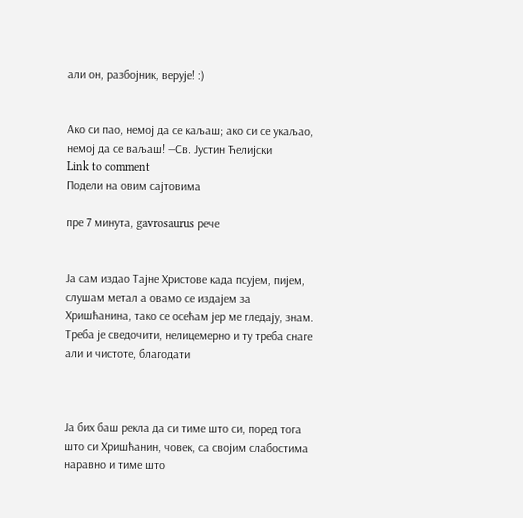али он, разбојник, верује! :)


Ако си пао, немој да се каљаш; ако си се укаљао, немој да се ваљаш! —Св. Јустин Ћелијски
Link to comment
Подели на овим сајтовима

пре 7 минута, gavrosaurus рече


Ја сам издао Тајне Христове када псујем, пијем, слушам метал а овамо се издајем за Хришћанина, тако се осећам јер ме гледају, знам.
Треба је сведочити, нелицемерно и ту треба снаге али и чистоте, благодати



Ја бих баш рекла да си тиме што си, поред тога што си Хришћанин, човек, са својим слабостима наравно и тиме што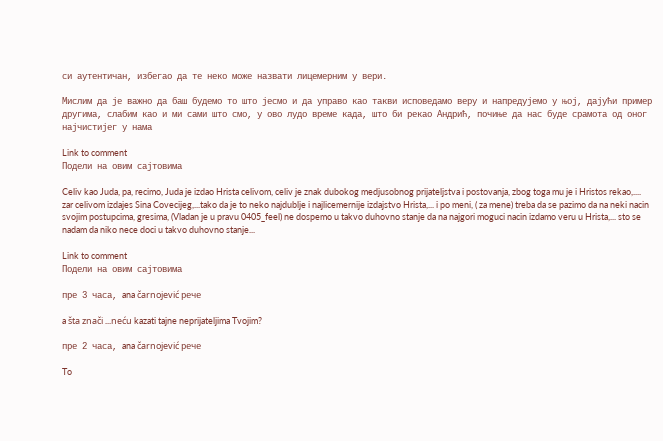си аутентичан, избегао да те неко може назвати лицемерним у вери.

Мислим да је важно да баш будемо то што јесмо и да управо као такви исповедамо веру и напредујемо у њој, дајући пример другима, слабим као и ми сами што смо, у ово лудо време када, што би рекао Андрић, почиње да нас буде срамота од оног најчистијег у нама

Link to comment
Подели на овим сајтовима

Celiv kao Juda, pa, recimo, Juda je izdao Hrista celivom, celiv je znak dubokog medjusobnog prijateljstva i postovanja, zbog toga mu je i Hristos rekao,.... zar celivom izdajes Sina Covecijeg,...tako da je to neko najdublje i najlicemernije izdajstvo Hrista,... i po meni, ( za mene) treba da se pazimo da na neki nacin svojim postupcima, gresima, (Vladan je u pravu 0405_feel) ne dospemo u takvo duhovno stanje da na najgori moguci nacin izdamo veru u Hrista,... sto se nadam da niko nece doci u takvo duhovno stanje...

Link to comment
Подели на овим сајтовима

пре 3 часа, ana čarnojević рече

a šta znači ...neću kazati tajne neprijateljima Tvojim?

пре 2 часа, ana čarnojević рече

To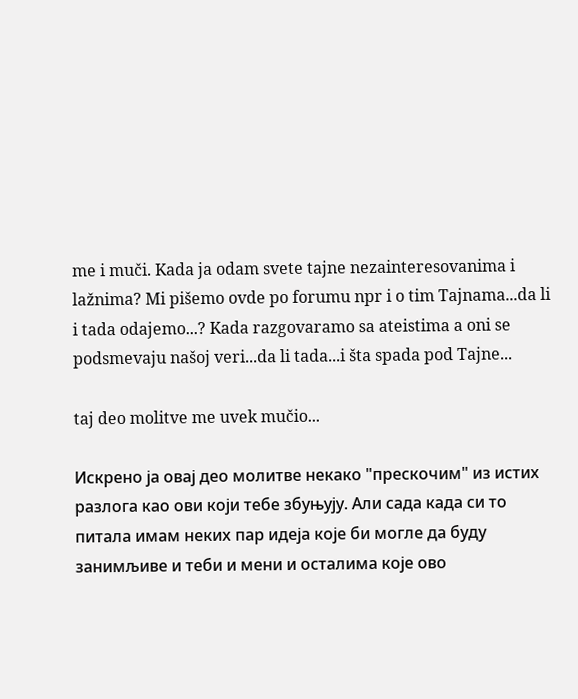me i muči. Kada ja odam svete tajne nezainteresovanima i lažnima? Mi pišemo ovde po forumu npr i o tim Tajnama...da li i tada odajemo...? Kada razgovaramo sa ateistima a oni se podsmevaju našoj veri...da li tada...i šta spada pod Tajne...

taj deo molitve me uvek mučio...

Искрено ја овај део молитве некако "прескочим" из истих разлога као ови који тебе збуњују. Али сада када си то питала имам неких пар идеја које би могле да буду занимљиве и теби и мени и осталима које ово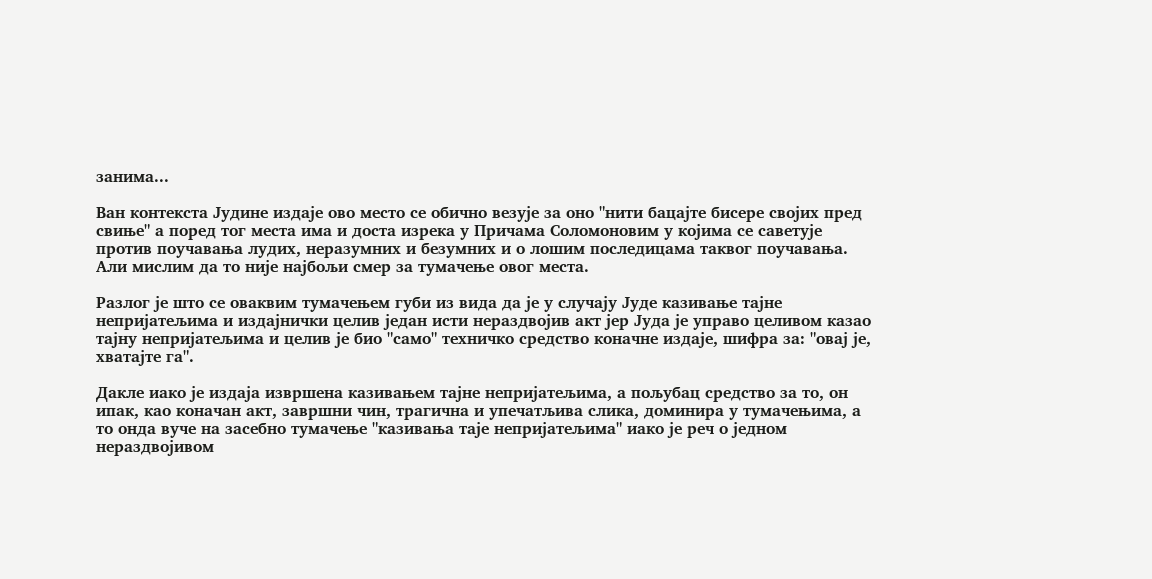занима...

Ван контекста Јудине издаје ово место се обично везује за оно "нити бацајте бисере својих пред свиње" а поред тог места има и доста изрека у Причама Соломоновим у којима се саветује против поучавања лудих, неразумних и безумних и о лошим последицама таквог поучавања. Али мислим да то није најбољи смер за тумачење овог места.

Разлог је што се оваквим тумачењем губи из вида да је у случају Јуде казивање тајне непријатељима и издајнички целив један исти нераздвојив акт јер Јуда је управо целивом казао тајну непријатељима и целив је био "само" техничко средство коначне издаје, шифра за: "овај је, хватајте га".

Дакле иако је издаја извршена казивањем тајне непријатељима, а пољубац средство за то, он ипак, као коначан акт, завршни чин, трагична и упечатљива слика, доминира у тумачењима, а то онда вуче на засебно тумачење "казивања таје непријатељима" иако је реч о једном нераздвојивом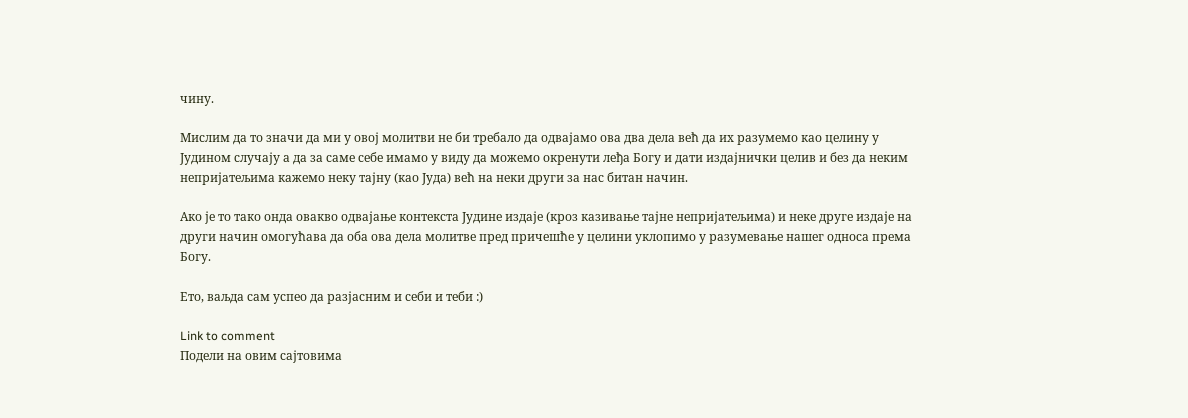чину.

Мислим да то значи да ми у овој молитви не би требало да одвајамо ова два дела већ да их разумемо као целину у Јудином случају а да за саме себе имамо у виду да можемо окренути леђа Богу и дати издајнички целив и без да неким непријатељима кажемо неку тајну (као Јуда) већ на неки други за нас битан начин.

Ако је то тако онда овакво одвајање контекста Јудине издаје (кроз казивање тајне непријатељима) и неке друге издаје на други начин омогућава да оба ова дела молитве пред причешће у целини уклопимо у разумевање нашег односа према Богу.

Ето, ваљда сам успео да разјасним и себи и теби :)

Link to comment
Подели на овим сајтовима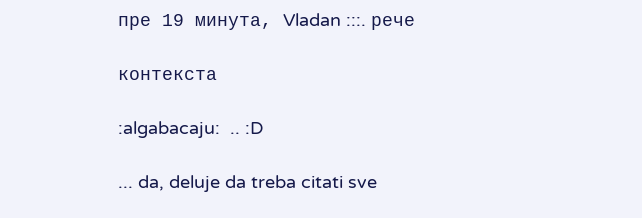пре 19 минута, Vladan :::. рече

контекста

:algabacaju:  .. :D

... da, deluje da treba citati sve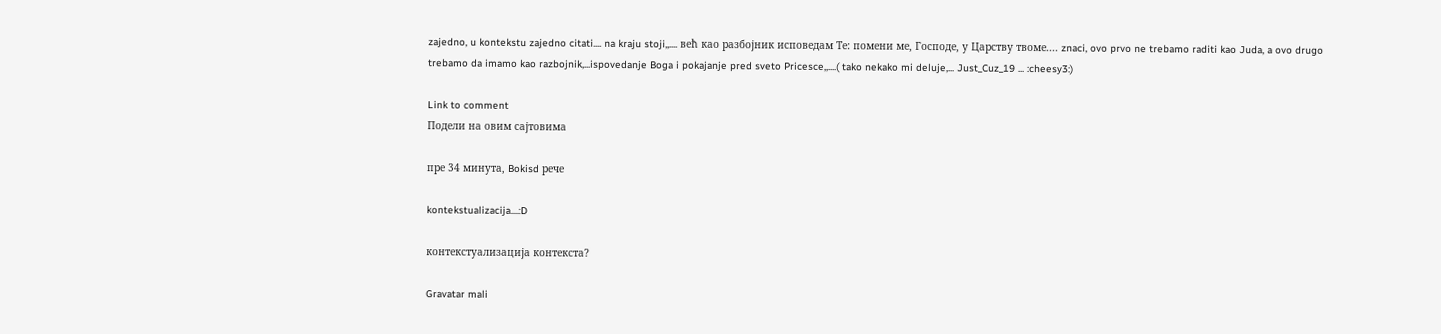zajedno, u kontekstu zajedno citati.... na kraju stoji,,.... већ као разбојник исповедам Те: помени ме, Господе, у Царству твоме.... znaci, ovo prvo ne trebamo raditi kao Juda, a ovo drugo trebamo da imamo kao razbojnik,...ispovedanje Boga i pokajanje pred sveto Pricesce,,....( tako nekako mi deluje,... Just_Cuz_19 ... :cheesy3:)

Link to comment
Подели на овим сајтовима

пре 34 минута, Bokisd рече

kontekstualizacija....:D

контекстуализација контекста?

Gravatar mali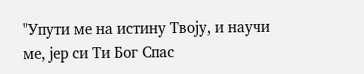"Упути ме на истину Твоју, и научи ме, јер си Ти Бог Спас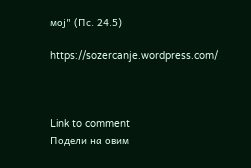мој" (Пс. 24.5)

https://sozercanje.wordpress.com/



Link to comment
Подели на овим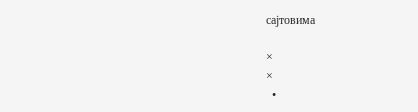сајтовима

×
×
  •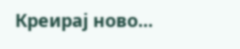Креирај ново...